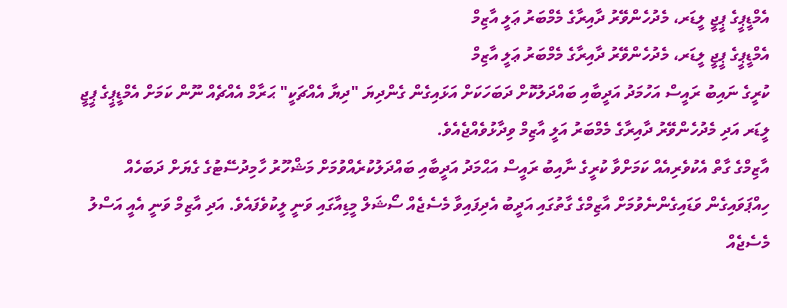އެމްޑީޕީގެ ޕީޖީ ލީޑަރ، މެދުހެންވޭރު ދާއިރާގެ މެމްބަރު ޢަލީ އާޒިމް
އެމްޑީޕީގެ ޕީޖީ ލީޑަރ، މެދުހެންވޭރު ދާއިރާގެ މެމްބަރު ޢަލީ އާޒިމް
ކުރީގެ ނައިބު ރައީސް އަހުމަދު އަދީބާއި ބައްދަލުކޮށް ދަބަހަކަށް އަޅައިގެން ގެންދިޔަ "ދިޔާ އެއްޗަކީ" ޙަރާމް އެއްޗެއް ނޫން ކަމަށް އެމްޑީޕީގެ ޕީޖީ ލީޑަރ އަދި މެދުހެންވޭރު ދާއިރާގެ މެމްބަރު އަލީ އާޒިމް ވިދާޅުވެއްޖެއެވެ.
އާޒިމްގެ ގާތް އެކުވެރިއެއް ކަމަށްވާ ކުރީގެ ނާއިބު ރައީސް އަޙްމަދު އަދީބާއި ބައްދަލުކުރެއްވުމަށް މަޝްހޫރު ހާމިދުސޭޓުގެ ގެޔަށް ދަބަހެއް ހިއްޕަވައިގެން ވަޑައިގެންނެވުމަށް އާޒިމްގެ ގާތުގައި އަދީބު އެދިފައިވާ މެސެޖެއް ސޯޝަލް މީޑިއާގައި ވަނީ ލީކުވެފައެވެ. އަދި އާޒިމް ވަނީ އެއީ އަސްލު މެސެޖެއް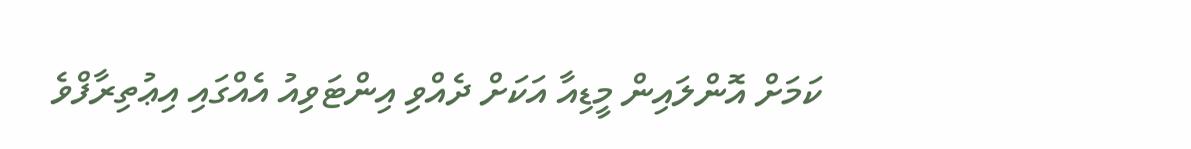ކަމަށް އޮންލައިން މީޑިއާ އަކަށް ދެއްވި އިންޓަވިއު އެއްގައި އިޢުތިރާފްވެ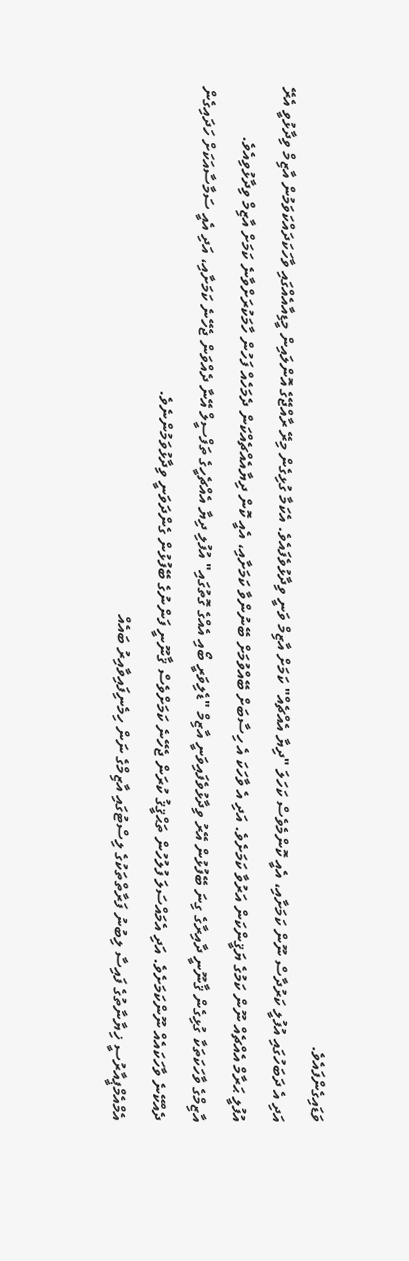ވަޑައިގެންފައެވެ.
އަދި އެ ދަބަހުގައި އުފުލީ ކަރުދާސް ނޫން ކަމަށާއި، އެއީ ކޮންމެވެސް ކަހަލަ "ދިޔާ އެއްޗެއް" ކަމަށް އާޒިމް ވަނީ ވިދާޅުވެފައެވެ. އެކަމާ ގުޅިގެން މިރޭ ރާއްޖޭގެ އޮންލައިން މީޑިއާއެއްގައި ވާހަކަދައްކަވަމުން އާޒިމް ވިދާޅުވީ އެރޭ އުފުލީ ޙަރާމް އެއްޗެއް ނޫން ކަމުގެ ޔަޤީންކަން އަރުވާ ކަމަށެވެ. އަދި އެ ވާހަކަ އެ ހިސާބަށް ބޭއްވުމަށް ބޭނުންވާ ކަމަށާއި، އެއީ ކޮން ދިޔާއެއްޗެއްކަން ދެމަހެއް ފަހުން ހާމަކުރަށްވާނެ ކަމަށް އާޒިމް ވިދާޅުވިއެވެ.
އާޒިމްގެ ވާހަކަތަކާ ގުޅިގެން ޤާނޫނީ ދާއިރާގެ ގިނަ ބޭފުޅުން އޭރު ވިދާޅުވެފައިވަނީ އާޒިމް "ޑެލިވަރީ ބޯއި އެއްގެ ގޮތުގައި" އުފުލި ދިޔާ އެއްޗެހީގެ ތަފްސީލް އޭނާ ދެއްވަން ޖެހޭނެ ކަމަށާއި، އަދި އެއީ ސަމާސާއަކަށް ހަދައިގެން ދެއްކޭނެ ވާހަކައެއް ނޫންކަމަށެވެ. އަދި އެމައްސަލަ ފުލުހުން ތަޙްޤީޤު ކުރަން ޖެހޭނެ ކަމަށްވެސް ޤާނޫނީ ފަންނުގެ ބޭފުޅުން ގެންދަވަނީ ވިދާޅުވަމުންނެވެ.
އެމްއެމްޕީއާރުސީ ޚިޔާނާތުގެ ފައިސާ ލިބުނު ފަރާތްތަކުގެ ލިސްޓުގައި އާޒިމްގެ ނަން ހިމެނިފައިވާއިރު ބައެއް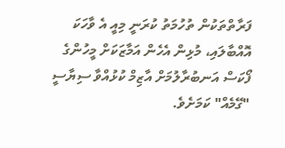ފަރާތްތަކުން ތުހުމަތު ކުރަނީ މިއީ އެ ވާހަކަ އޮއްބާލައި، މުޅިން އެހެން އަމާޒަކަށް މީހުންގެ ފޯކަސް އަނބުރާލުމަށް އާޒިމް ކުޅުއްވާ ސިޔާސީ "ގޭމެއް" ކަމަށެވެ.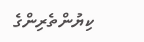ކިޔުންތެރިންގެ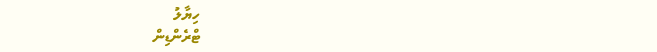ހިޔާލު
ޓްރެންޑިން